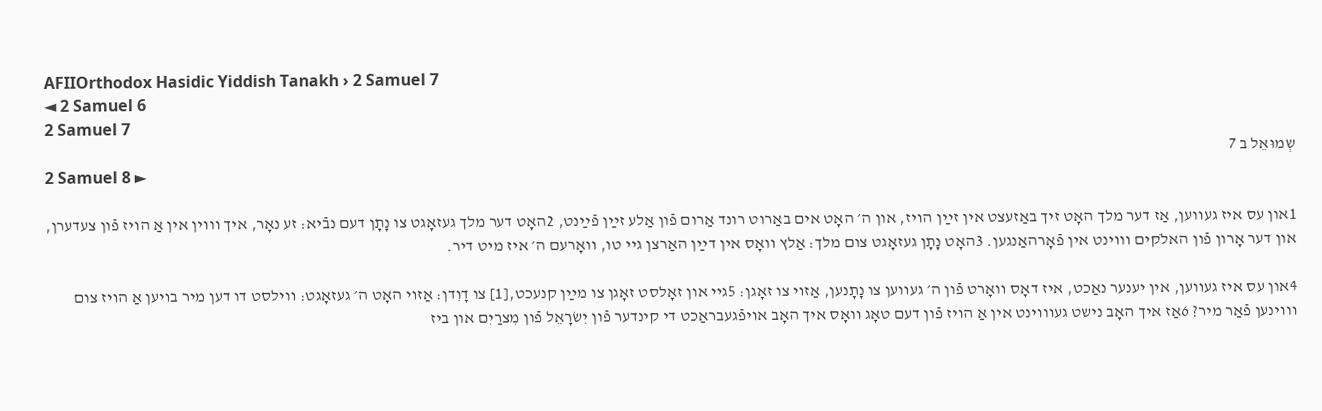AFIIOrthodox Hasidic Yiddish Tanakh › 2 Samuel 7
◄ 2 Samuel 6
2 Samuel 7
שְמוּאֵל ב 7
2 Samuel 8 ►

1און עס איז געװען, אַז דער מלך האָט זיך באַזעצט אין זײַן הױז, און ה׳ האָט אים באַרוט רונד אַרום פֿון אַלע זײַן פֿײַנט, 2האָט דער מלך געזאָגט צו נָתָן דעם נבֿיא: זע נאָר, איך װױן אין אַ הױז פֿון צעדערן, און דער אָרון פֿון האלֹקים װױנט אין פֿאָרהאַנגען. 3האָט נָתָן געזאָגט צום מלך: אַלץ װאָס אין דײַן האַרצן גײ טו, װאָרעם ה׳ איז מיט דיר.

4און עס איז געװען, אין יענער נאַכט, איז דאָס װאָרט פֿון ה׳ געװען צו נָתָנען, אַזױ צו זאָגן: 5גײ און זאָלסט זאָגן צו מײַן קנעכט,[1] צו דָוִדן: אַזױ האָט ה׳ געזאָגט: װילסט דו דען מיר בױען אַ הױז צום װױנען פֿאַר מיר? 6אַז איך האָב נישט געװױנט אין אַ הױז פֿון דעם טאָג װאָס איך האָב אױפֿגעבראַכט די קינדער פֿון יִשׂרָאֵל פֿון מִצרַיִם און ביז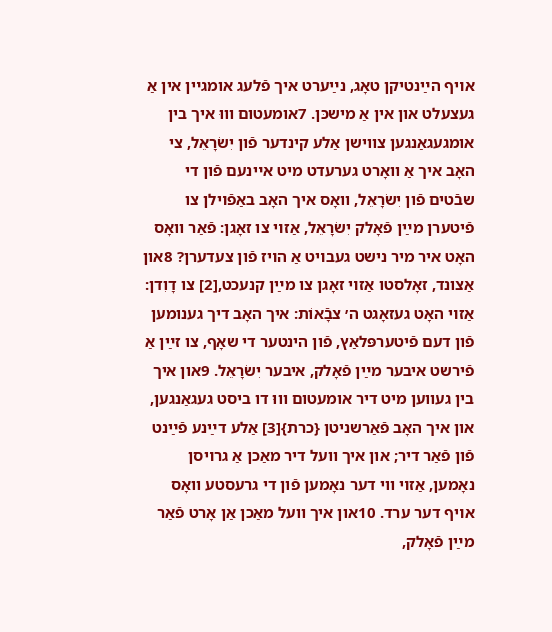אױף הײַנטיקן טאָג, נײַערט איך פֿלעג אומגײן אין אַ געצעלט און אין אַ מישכּן. 7אומעטום װוּ איך בין אומגעגאַנגען צװישן אַלע קינדער פֿון יִשׂרָאֵל, צי האָב איך אַ װאָרט גערעדט מיט אײנעם פֿון די שבֿטים פֿון יִשׂרָאֵל, װאָס איך האָב באַפֿױלן צו פֿיטערן מײַן פֿאָלק יִשׂרָאֵל, אַזױ צו זאָגן: פֿאַר װאָס האָט איר מיר נישט געבױט אַ הױז פֿון צעדערן? 8און אַצונד, זאָלסטו אַזױ זאָגן צו מײַן קנעכט,[2] צו דָוִדן: אַזױ האָט געזאָגט ה׳ צבָֿאוֹת: איך האָב דיך גענומען פֿון דעם פֿיטערפּלאַץ, פֿון הינטער די שאָף, צו זײַן אַ פֿירשט איבער מײַן פֿאָלק, איבער יִשׂרָאֵל. 9און איך בין געװען מיט דיר אומעטום װוּ דו ביסט געגאַנגען, און איך האָב פֿאַרשניטן {כרת}[3] אַלע דײַנע פֿײַנט פֿון פֿאַר דיר; און איך װעל דיר מאַכן אַ גרױסן נאָמען, אַזױ װי דער נאָמען פֿון די גרעסטע װאָס אױף דער ערד. 10און איך װעל מאַכן אַן אָרט פֿאַר מײַן פֿאָלק,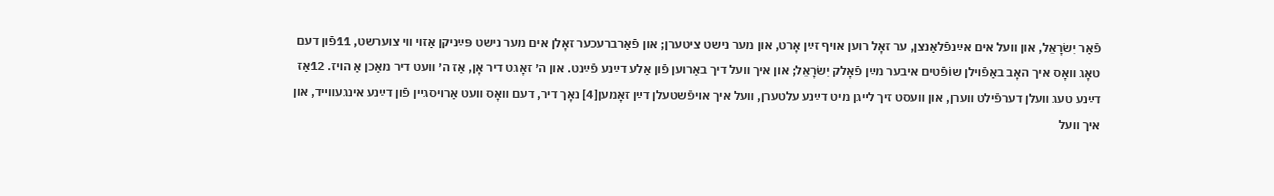פֿאַר יִשׂרָאֵל, און װעל אים אײַנפֿלאַנצן, ער זאָל רוען אױף זײַן אָרט, און מער נישט ציטערן; און פֿאַרברעכער זאָלן אים מער נישט פּײַניקן אַזױ װי צוערשט, 11פֿון דעם טאָג װאָס איך האָב באַפֿױלן שוֹפֿטים איבער מײַן פֿאָלק יִשׂרָאֵל; און איך װעל דיך באַרוען פֿון אַלע דײַנע פֿײַנט. און ה׳ זאָגט דיר אָן, אַז ה׳ װעט דיר מאַכן אַ הױז. 12אַז דײַנע טעג װעלן דערפֿילט װערן, און װעסט זיך לײגן מיט דײַנע עלטערן, װעל איך אױפֿשטעלן דײַן זאָמען[4] נאָך דיר, דעם װאָס װעט אַרױסגײן פֿון דײַנע אינגעװײד, און איך װעל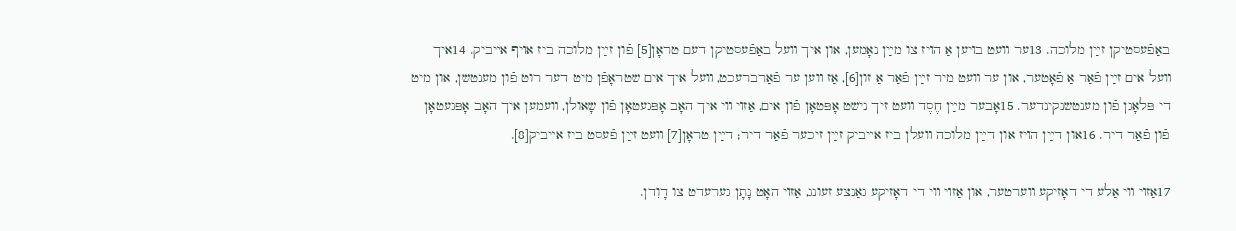באַפֿעסטיקן זײַן מלוכה. 13ער װעט בױען אַ הױז צו מײַן נאָמען, און איך װעל באַפֿעסטיקן דעם טראָן[5] פֿון זײַן מלוכה ביז אױף אײביק. 14איך װעל אים זײַן פֿאַר אַ פֿאָטער, און ער װעט מיר זײַן פֿאַר אַ זון[6], אַז װען ער פֿאַרברעכט, װעל איך אים שטראָפֿן מיט דער רוט פֿון מענטשן, און מיט די פּלאָגן פֿון מענטשנקינדער. 15אָבער מײַן חֶסֶד װעט זיך נישט אָפּטאָן פֿון אים, אַזױ װי איך האָב אָפּגעטאָן פֿון שָאולן, װעמען איך האָב אָפּגעטאָן פֿון פֿאַר דיר. 16און דײַן הױז און דײַן מלוכה װעלן ביז אײביק זײַן זיכער פֿאַר דיר; דײַן טראָן[7] װעט זײַן פֿעסט ביז אײביק[8].

17אַזױ װי אַלע די דאָזיקע װערטער, און אַזױ װי די דאָזיקע גאַנצע זעונג, אַזױ האָט נָתָן גערעדט צו דָוִדן.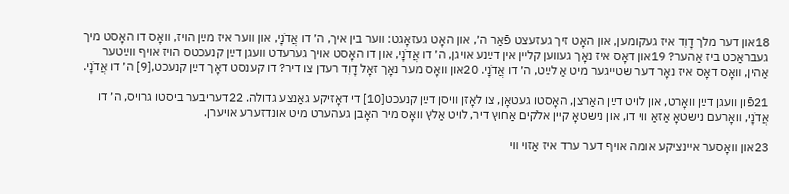18און דער מלך דָוִד איז געקומען, און האָט זיך געזעצט פֿאַר ה׳, און האָט געזאָגט: װער בין איך, ה׳ דו אֲדֹנָי, און װער איז מײַן הױז, װאָס דו האָסט מיך געבראַכט ביז אַהער? 19און דאָס איז נאָך געװען קלײן אין דײַנע אױגן, ה׳ דו אֲדֹנָי, און דו האָסט אױך גערעדט װעגן דײַן קנעכטס הױז אױף װײַטער אַהין, װאָס דאָס איז נאָר דער שטײגער מיט אַ לײַט, ה׳ דו אֲדֹנָי. 20און װאָס מער נאָך זאָל דָוִד רעדן צו דיר? דו קענסט דאָך דײַן קנעכט,[9] ה׳ דו אֲדֹנָי.

21פֿון װעגן דײַן װאָרט, און לױט דײַן האַרצן, האָסטו געטאָן, צו לאָזן װיסן דײַן קנעכט[10] די דאָזיקע גאַנצע גדולה. 22דעריבער ביסטו גרױס, ה׳ דו אֲדֹנָי, װאָרעם נישטאָ אַזאַ װי דו, און נישטאָ קײן אלֹקים אַחוץ דיר, לױט אַלץ װאָס מיר האָבן געהערט מיט אונדזערע אױערן.

23און װאָסער אײנציקע אומה אױף דער ערד איז אַזױ װי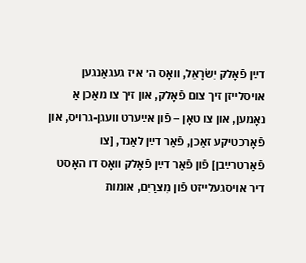דײַן פֿאָלק יִשׂרָאֵל, װאָס ה׳ איז געגאַנגען אױסלײזן זיך צום פֿאָלק, און זיך צו מאַכן אַ נאָמען, און צו טאָן – פֿון אײַערט װעגן-גרױס, און פֿאָרכטיקע זאַכן, פֿאַר דײַן לאַנד, [צו פֿאַרטרײַבן] פֿון פֿאַר דײַן פֿאָלק װאָס דו האָסט דיר אױסגעלײזט פֿון מִצרַיִם, אומות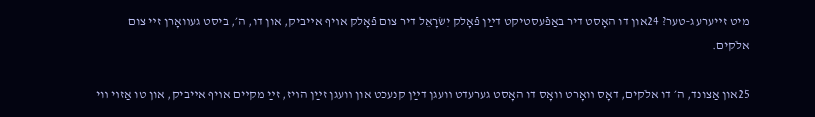מיט זײערע ג‑טער? 24און דו האָסט דיר באַפֿעסטיקט דײַן פֿאָלק יִשׂרָאֵל דיר צום פֿאָלק אױף אײביק, און דו, ה׳, ביסט געװאָרן זײ צום אלֹקים.

25און אַצונד, ה׳ דו אלֹקים, דאָס װאָרט װאָס דו האָסט גערעדט װעגן דײַן קנעכט און װעגן זײַן הױז, זײַ מקײם אױף אײביק, און טו אַזױ װי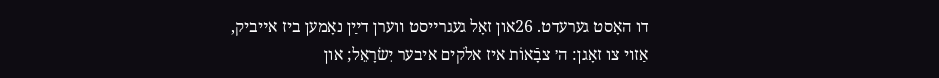דו האָסט גערעדט. 26און זאָל געגרײסט װערן דײַן נאָמען ביז אײביק, אַזױ צו זאָגן: ה׳ צבָֿאוֹת איז אלֹקים איבער יִשׂרָאֵל; און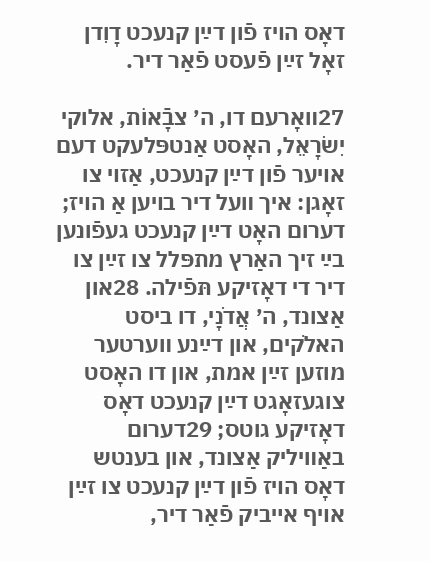דאָס הױז פֿון דײַן קנעכט דָוִדן זאָל זײַן פֿעסט פֿאַר דיר.

27װאָרעם דו, ה׳ צבָֿאוֹת, אלוקי יִשׂרָאֵל, האָסט אַנטפּלעקט דעם אױער פֿון דײַן קנעכט, אַזױ צו זאָגן: איך װעל דיר בױען אַ הױז; דערום האָט דײַן קנעכט געפֿונען בײַ זיך האַרץ מתפּלל צו זײַן צו דיר די דאָזיקע תּפֿילה. 28און אַצונד, ה׳ אֲדֹנָי, דו ביסט האלֹקים, און דײַנע װערטער מוזען זײַן אמת, און דו האָסט צוגעזאָגט דײַן קנעכט דאָס דאָזיקע גוטס; 29דערום באַװיליק אַצונד, און בענטש דאָס הױז פֿון דײַן קנעכט צו זײַן אױף אײביק פֿאַר דיר,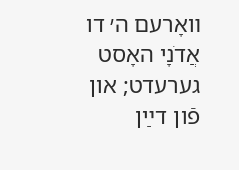װאָרעם ה׳ דו אֲדֹנָי האָסט גערעדט; און פֿון דײַן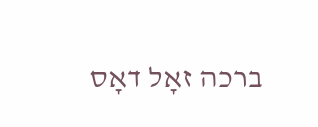ברכה זאָל דאָס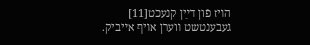הױז פֿון דײַן קנעכט[11] געבענטשט װערן אױף אײביק.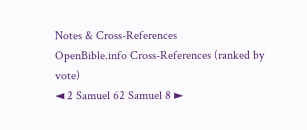Notes & Cross-References
OpenBible.info Cross-References (ranked by vote)
◄ 2 Samuel 62 Samuel 8 ►